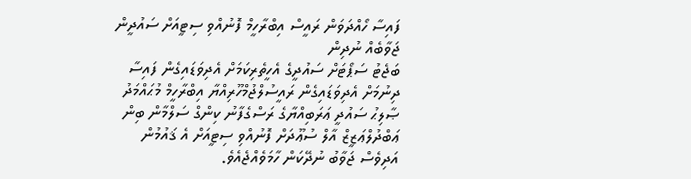ފައިސާ ހޯއްދަވަން ރައީސް އިބްރާހީމް ފޮނުއްވި ސިޓީއަށް ސައުދީން ޖަވާބެއް ނުދިން
ބަޖެޓު ސަޕޯޓަށް ސައުދީގެ އެހީތެރިކަމަށް އެދިވަޑައިގެން ފައިސާ ދިނުމަށް އެދިވަޑައިގެން ރައީސުލްޖުމްހޫރިއްޔާ އިބްރާހީމް މުޙައްމަދު ޞާލިޙު ސައުދީ ޢަރަބިއްޔާގެ ރަސްގެފާނު ކިންގް ސަލްމާން ބިން ޢަބްދުލްޢަޒީޒް އާލް ސުޢޫދަށް ފޮނުއްވި ސިޓީއަށް އެ ޤައުމުން އަދިވެސް ޖަވާބު ނުދޭކަން ހާމަވެއްޖެއެވެ.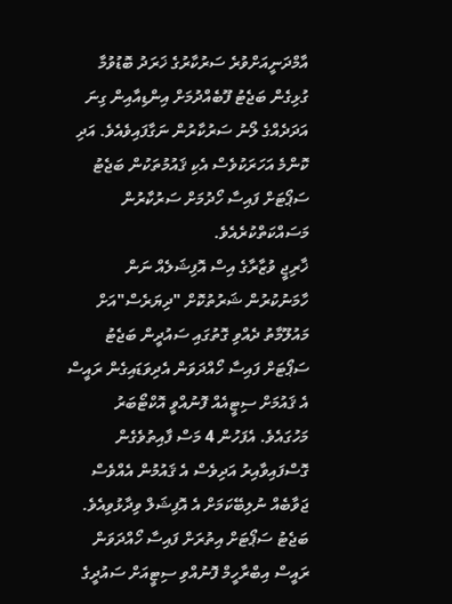އާމްދަނީއަށްވުރެ ސަރުކާރުގެ ޚަރަދު ބޮޑުވުމާ ގުޅިގެން ބަޖެޓު ފޫބެއްދުމަށް އިންޑިއާއިން ގިނަ އަދަދެއްގެ ލޯނު ސަރުކާރުން ނަގާފައިވެއެވެ. އަދި ކޮންމެ އަހަރަކުވެސް އެކި ޤައުމުތަކުން ބަޖެޓު ސަޕޯޓަށް ފައިސާ ހޯދުމަށް ސަރުކާރުން މަސައްކަތްކުރެއެވެ.
ޚާރިޖީ ވުޒާރާގެ އިސް އޮފިޝަލެއް ނަން ހާމަނުކުރުން ޝަރުތުކޮށް "ދިޔަރެސް"އަށް މައުލޫމާތު ދެއްވި ގޮތުގައި ސައުދީން ބަޖެޓު ސަޕޯޓަށް ފައިސާ ހޯއްދަވަން އެދިވަޑައިގެން ރައީސް އެ ޤައުމަށް ސިޓީއެއް ފޮނުއްވީ އޮކްޓޯބަރު މަހުގައެވެ. އެފަހުން 4 މަސް ފާއިތުވެގެން ގޮސްފައިވާއިރު އަދިވެސް އެ ޤައުމުން އެއްވެސް ޖަވާބެއް ނުލިބޭކަމަށް އެ އޮފިޝަލް ވިދާޅުވިއެވެ.
ބަޖެޓު ސަޕޯޓަށް އިތުރަށް ފައިސާ ހޯއްދަވަން ރައީސް އިބްރާހީމް ފޮނުއްވި ސިޓީއަށް ސައުދީގެ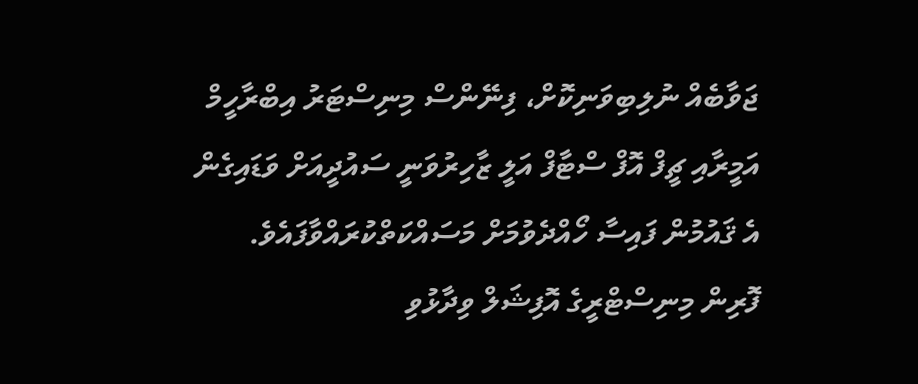ޖަވާބެއް ނުލިބިވަނިކޮށް، ފިނޭންސް މިނިސްޓަރު އިބްރާހީމް އަމީރާއި ޗީފް އޮފް ސްޓާފް އަލީ ޒާހިރުވަނީ ސައުދީއަށް ވަޑައިގެން އެ ޤައުމުން ފައިސާ ހޯއްދެވުމަށް މަސައްކަތްކުރައްވާފައެވެ.
ފޮރިން މިނިސްޓްރީގެ އޮފިޝަލް ވިދާޅުވި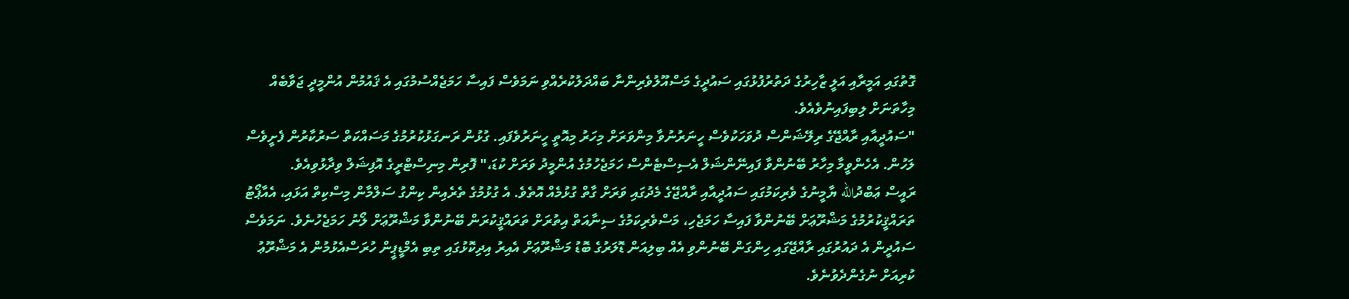ގޮތުގައި އަމީރާއި އަލީ ޒާހިރުގެ ދަތުރުފުޅުގައި ސައުދީގެ މަސްއޫލުވެރިންނާ ބައްދަލުކުރެއްވި ނަމަވެސް ފައިސާ ހަމަޖެއްސުމުގައި އެ ޤައުމުން އުންމީދީ ޖަވާބެއް މިހާތަނަށް ލިބިފައިނުވެއެވެ.
"ސައުދީއާއި ރާއްޖޭގެ ރިލޭޝަންސް ދުވަހަކުވެސް ހީނަރުނުވާ މިންވަރަށް މިހަރު މިއޮތީ ހީނަރުވެފައި. ގުޅުން ރަނގަޅުކުރުމުގެ މަސައްކަތް ސަރުކާރުން ފެށީވެސް ލަހުން. އެހެންވީމާ މިހާރު ބޭނުންވާ ފައިނޭންޝަލް އެސިސްޓެންސް ހަމަޖެހުމުގެ އުންމީދު ވަރަށް ކުޑަ،" ފޮރިން މިނިސްޓްރީގެ އޮފިޝަލް ވިދާޅުވިއެވެ.
ރައީސް ޢަބްދުالله ޔާމީނުގެ ވެރިކަމުގައި ސައުދީއާއި ރާއްޖޭގެ މެދުގައި ވަރަށް ގާތް ގުޅުމެއް އޮތެވެ. އެ ގުޅުމުގެ ތެރެއިން ކިންގު ސަލްމާން މިސްކިތް އަޅައި، އެއާޕޯޓު ތަރައްޤީކުރުމުގެ މަޝްރޫޢަށް ބޭނުންވާ ފައިސާ ހަމަޖެހި، މަސްވެރިކަމުގެ ސިނާއަތް އިތުރަށް ތަރައްޤީކުރަން ބޭނުންވާ މަޝްރޫޢަށް ލޯނު ހަމަޖެހުނެވެ. ނަމަވެސް ސައުދީން އެ ދައުރުގައި ރާއްޖޭގައި ހިންގަން ބޭނުންވި އެއް ބިލިއަން ޑޮލަރުގެ ބޮޑު މަޝްރޫޢަށް އެއިރު އިދިކޮޅުގައި ތިބި އެމްޑީޕީން ހުރަސްއެޅުމުން އެ މަޝްރޫޢު ކުރިއަށް ނުގެންދެވުނެވެ.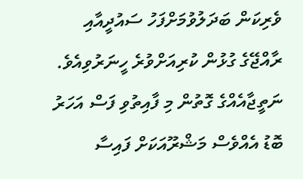ވެރިކަން ބަދަލުވުމަށްފަހު ސައުދީއާއި ރާއްޖޭގެ ގުޅުން ކުރިއަށްވުރެ ހީނަރުވިއެވެ. ނަތީޖާއެއްގެ ގޮތުން މި ފާއިތުވި ފަސް އަހަރު ބޮޑު އެއްވެސް މަޝްރޫއަކަށް ފައިސާ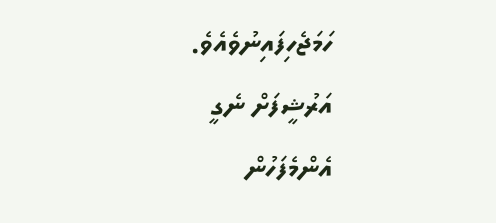ހަމަޖެހިފައިނުވެއެވެ.
އަރުޝީފަށް ނެގީ
އެންމެފަހުން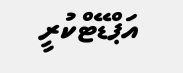އަޕްޑޭޓްކުރީ